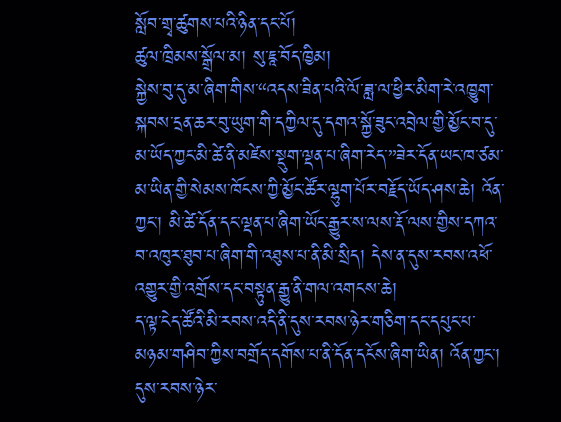སློབ་གྲྭ་ཚུགས་པའི་ཉིན་དང་པོ།
ཚུལ་ཁྲིམས་སྒྲོལ་མ། སུ་ཇཱ་བོད་ཁྱིམ།
སྐྱེས་བུ་དུ་མ་ཞིག་གིས་“འདས་ཟིན་པའི་ལོ་ཟླ་ལ་ཕྱིར་མིག་རེ་འཁྱུག་སྐབས་དྲན་ཆར་བུ་ཡུག་གི་དཀྱིལ་དུ་དགའ་སྐྱོ་ཟུང་འབྲེལ་གྱི་མྱོང་བ་དུ་མ་ཡོད་ཀྱང་མི་ཚེ་ནི་མཛེས་སྡུག་ལྡན་པ་ཞིག་རེད་”ཟེར་དོན་ཡང་ཁ་ཙམ་མ་ཡིན་གྱི་སེམས་ཁོངས་ཀྱི་མྱོང་ཚོར་ལྷུག་པོར་བརྗོད་ཡོད་ཤས་ཆེ། འོན་ཀྱང་། མི་ཚེ་དོན་དང་ལྡན་པ་ཞིག་ཡོང་རྒྱུར་ས་ལས་རྡོ་ལས་གྱིས་དཀའ་བ་འཁུར་ཐུབ་པ་ཞིག་གི་འཐུས་པ་ནི་མི་སྲིད། དེས་ན་དུས་རབས་འཕོ་འགྱུར་གྱི་འགྲོས་དང་བསྟུན་རྒྱུ་ནི་གལ་འགངས་ཆེ།
ད་ལྟ་ངེད་ཚོའི་མི་རབས་འདི་ནི་དུས་རབས་ཉེར་གཅིག་དང་དཔུང་པ་མཉམ་གཤིབ་ཀྱིས་བགྲོད་དགོས་པ་ནི་དོན་དངོས་ཞིག་ཡིན། འོན་ཀྱང་། དུས་རབས་ཉེར་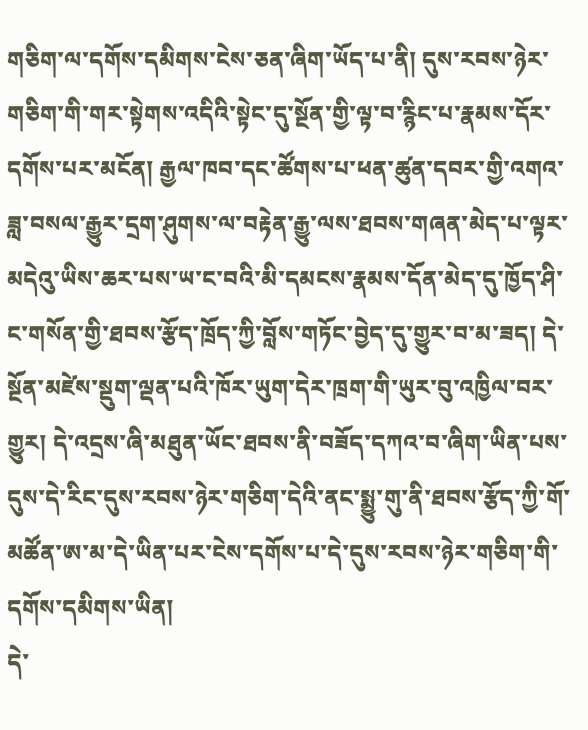གཅིག་ལ་དགོས་དམིགས་ངེས་ཅན་ཞིག་ཡོད་པ་ནི། དུས་རབས་ཉེར་གཅིག་གི་གར་སྟེགས་འདིའི་སྟེང་དུ་སྔོན་གྱི་ལྟ་བ་རྙིང་པ་རྣམས་དོར་དགོས་པར་མངོན། རྒྱལ་ཁབ་དང་ཚོགས་པ་ཕན་ཚུན་དབར་གྱི་འགའ་ཟླ་བསལ་རྒྱུར་དྲག་ཤུགས་ལ་བརྟེན་རྒྱུ་ལས་ཐབས་གཞན་མེད་པ་ལྟར་མདེའུ་ཡིས་ཆར་པས་ཡ་ང་བའི་མི་དམངས་རྣམས་དོན་མེད་དུ་ཁྱོད་ཤི་ང་གསོན་གྱི་ཐབས་རྩོད་ཁྲོད་ཀྱི་བློས་གཏོང་བྱེད་དུ་གྱུར་བ་མ་ཟད། དེ་སྔོན་མཛེས་སྡུག་ལྡན་པའི་ཁོར་ཡུག་དེར་ཁྲག་གི་ཡུར་བུ་འཁྱིལ་བར་གྱུར། དེ་འདྲས་ཞི་མཐུན་ཡོང་ཐབས་ནི་བཟོད་དཀའ་བ་ཞིག་ཡིན་པས་དུས་དེ་རིང་དུས་རབས་ཉེར་གཅིག་དེའི་ནང་སྨྱུ་གུ་ནི་ཐབས་རྩོད་ཀྱི་གོ་མཚོན་ཨ་མ་དེ་ཡིན་པར་ངེས་དགོས་པ་དེ་དུས་རབས་ཉེར་གཅིག་གི་དགོས་དམིགས་ཡིན།
དེ་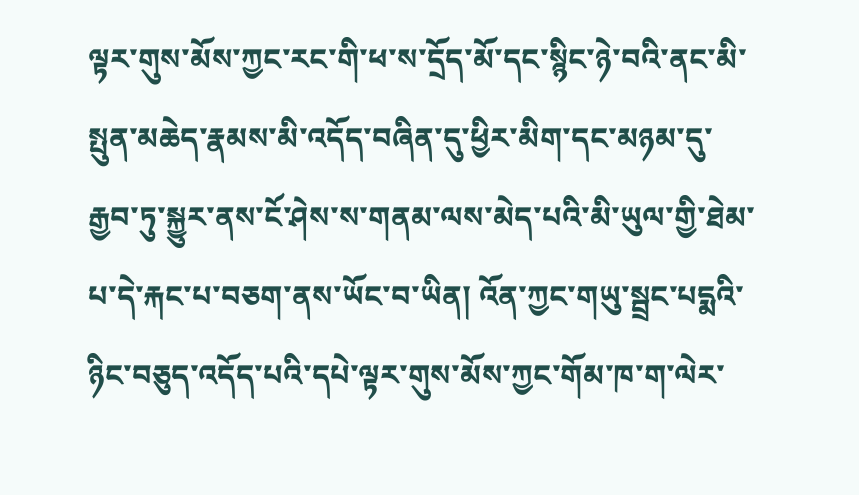ལྟར་གུས་མོས་ཀྱང་རང་གི་ཕ་ས་དྲོད་མོ་དང་སྙིང་ཉེ་བའི་ནང་མི་སྤུན་མཆེད་རྣམས་མི་འདོད་བཞིན་དུ་ཕྱིར་མིག་དང་མཉམ་དུ་རྒྱབ་ཏུ་སྐྱུར་ནས་ངོ་ཤེས་ས་གནམ་ལས་མེད་པའི་མི་ཡུལ་གྱི་ཐེམ་པ་དེ་རྐང་པ་བཅག་ནས་ཡོང་བ་ཡིན། འོན་ཀྱང་གཡུ་སྦྲང་པདྨའི་ཉིང་བཅུད་འདོད་པའི་དཔེ་ལྟར་གུས་མོས་ཀྱང་གོམ་ཁ་ག་ལེར་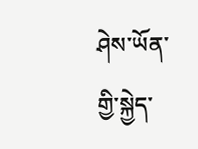ཤེས་ཡོན་གྱི་སྐྱེད་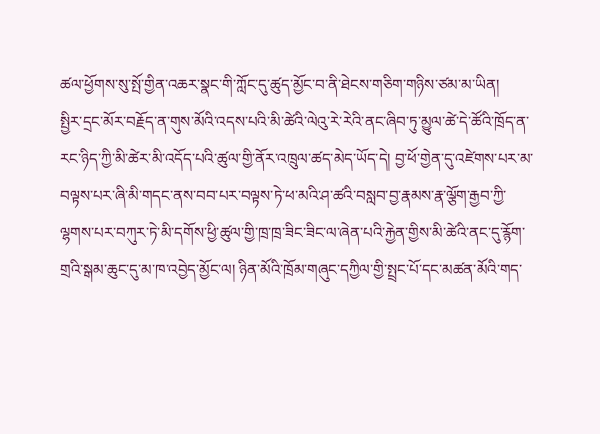ཚལ་ཕྱོགས་སུ་སྤོ་གྱིན་འཆར་སྣང་གི་ཀློང་དུ་ཚུད་མྱོང་བ་ནི་ཐེངས་གཅིག་གཉིས་ཙམ་མ་ཡིན།
སྤྱིར་དྲང་མོར་བརྗོད་ན་གུས་མོའི་འདས་པའི་མི་ཚེའི་ལེའུ་རེ་རེའི་ནང་ཞིབ་ཏུ་མྱུལ་ཚེ་དེ་ཚོའི་ཁྲོད་ན་རང་ཉིད་ཀྱི་མི་ཚེར་མི་འདོད་པའི་ཚུལ་གྱི་ནོར་འཁྲུལ་ཚད་མེད་ཡོད་དེ། བྱ་ཕོ་གྱེན་དུ་འཛེགས་པར་མ་བལྟས་པར་ཞི་མི་གདང་ནས་བབ་པར་བལྟས་ཏེ་ཕ་མའི་ཤ་ཚའི་བསླབ་བྱ་རྣམས་རྣ་ལྕོག་རྒྱབ་ཀྱི་ལྷགས་པར་བཀུར་ཏེ་མི་དགོས་ཕྱི་ཚུལ་གྱི་ཁྲ་ཁྲ་ཟིང་ཟིང་ལ་ཞེན་པའི་རྐྱེན་གྱིས་མི་ཚེའི་ནང་དུ་རྙོག་གྲའི་སྒམ་ཆུང་དུ་མ་ཁ་འབྱེད་མྱོང་ལ། ཉིན་མོའི་ཁྲོམ་གཞུང་དཀྱིལ་གྱི་སྤྲང་པོ་དང་མཚན་མོའི་གད་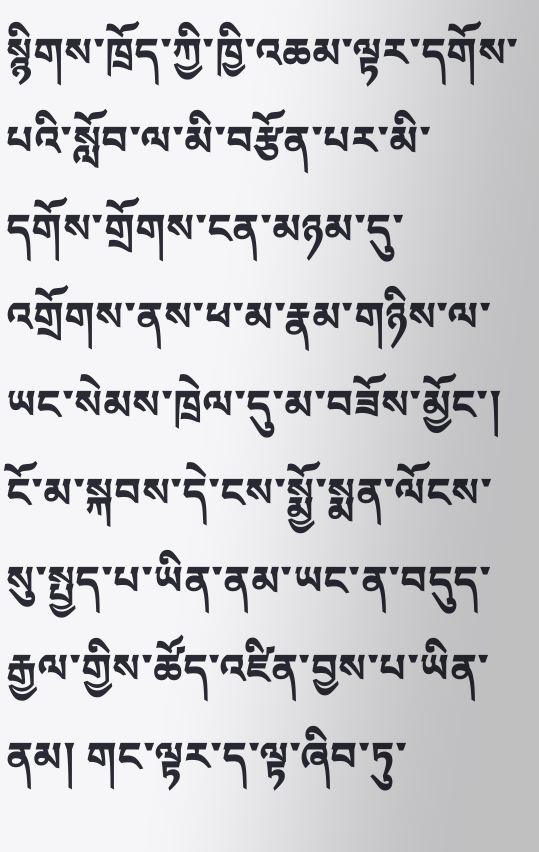སྙིགས་ཁྲོད་ཀྱི་ཁྱི་འཆམ་ལྟར་དགོས་པའི་སློབ་ལ་མི་བརྩོན་པར་མི་དགོས་གྲོགས་ངན་མཉམ་དུ་འགྲོགས་ནས་ཕ་མ་རྣམ་གཉིས་ལ་ཡང་སེམས་ཁྲེལ་དུ་མ་བཟོས་མྱོང་། ངོ་མ་སྐབས་དེ་ངས་སྨྱོ་སྨན་ལོངས་སུ་སྤྱད་པ་ཡིན་ནམ་ཡང་ན་བདུད་རྒྱལ་གྱིས་ཚོད་འཛིན་བྱས་པ་ཡིན་ནམ། གང་ལྟར་ད་ལྟ་ཞིབ་ཏུ་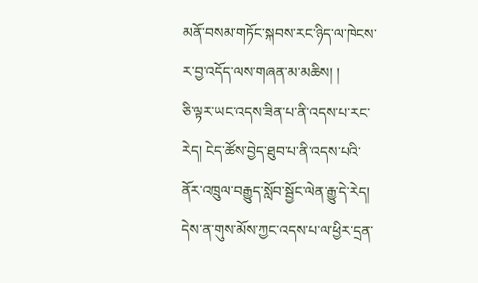མནོ་བསམ་གཏོང་སྐབས་རང་ཉིད་ལ་ཁེངས་ར་བྱ་འདོད་ལས་གཞན་མ་མཆིས། །
ཅི་ལྟར་ཡང་འདས་ཟིན་པ་ནི་འདས་པ་རང་རེད། ངེད་ཚོས་བྱེད་ཐུབ་པ་ནི་འདས་པའི་ནོར་འཁྲུལ་བརྒྱུད་སློབ་སྦྱོང་ལེན་རྒྱུ་དེ་རེད། དེས་ན་གུས་མོས་ཀྱང་འདས་པ་ལ་ཕྱིར་དྲན་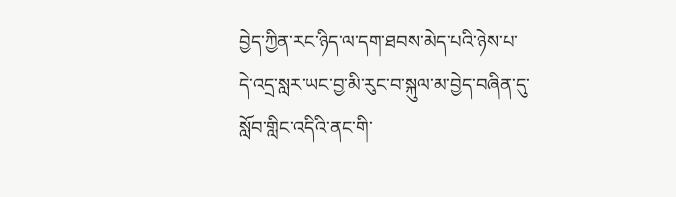བྱེད་ཀྱིན་རང་ཉིད་ལ་དག་ཐབས་མེད་པའི་ཉེས་པ་དེ་འདྲ་སླར་ཡང་བྱ་མི་རུང་བ་སྐུལ་མ་བྱེད་བཞིན་དུ་སློབ་གླིང་འདིའི་ནང་གི་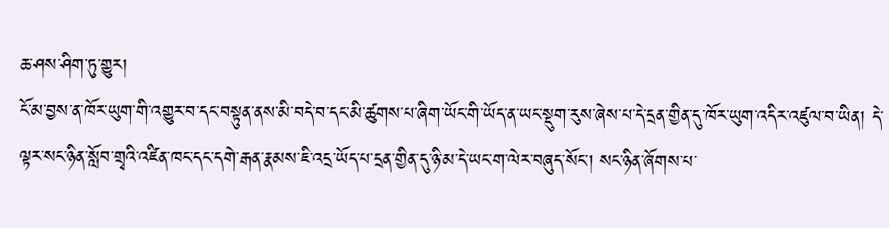ཆ་ཤས་ཤིག་ཏུ་གྱུར།
ངོ་མ་བྱས་ན་ཁོར་ཡུག་གི་འགྱུར་བ་དང་བསྟུན་ནས་མི་བདེ་བ་དང་མི་ཚུགས་པ་ཞིག་ཡོང་གི་ཡོད་ན་ཡང་སྡུག་རུས་ཞེས་པ་དེ་དྲན་གྱིན་དུ་ཁོར་ཡུག་འདིར་འཛུལ་བ་ཡིན། དེ་ལྟར་སང་ཉིན་སློབ་གྲྭའི་འཛིན་ཁང་དང་དགེ་རྒན་རྣམས་ཇི་འདྲ་ཡོད་པ་དྲན་གྱིན་དུ་ཉི་མ་དེ་ཡང་ག་ལེར་བཞུད་སོང་། སང་ཉིན་ཞོགས་པ་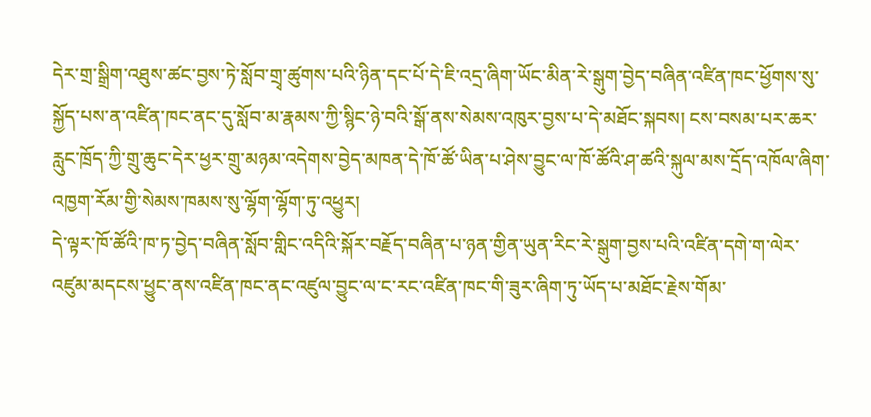དེར་གྲ་སྒྲིག་འཐུས་ཚང་བྱས་ཏེ་སློབ་གྲྭ་ཚུགས་པའི་ཉིན་དང་པོ་དེ་ཇི་འདྲ་ཞིག་ཡོང་མིན་རེ་སྒུག་བྱེད་བཞིན་འཛིན་ཁང་ཕྱོགས་སུ་སྐྱོད་པས་ན་འཛིན་ཁང་ནང་དུ་སློབ་མ་རྣམས་ཀྱི་སྙིང་ཉེ་བའི་སྒོ་ནས་སེམས་འཁུར་བྱས་པ་དེ་མཐོང་སྐབས། ངས་བསམ་པར་ཆར་རླུང་ཁྲོད་ཀྱི་གྲུ་ཆུང་དེར་ཕྱར་གྲུ་མཉམ་འདེགས་བྱེད་མཁན་དེ་ཁོ་ཚོ་ཡིན་པ་ཤེས་བྱུང་ལ་ཁོ་ཚོའི་ཤ་ཚའི་སྐུལ་མས་དྲོད་འཁོལ་ཞིག་འཁྱག་རོམ་གྱི་སེམས་ཁམས་སུ་ལྷོག་ལྷོག་ཏུ་འཕྱུར།
དེ་ལྟར་ཁོ་ཚོའི་ཁ་ཏ་བྱེད་བཞིན་སློབ་གླིང་འདིའི་སྐོར་བརྗོད་བཞིན་པ་ཉན་གྱིན་ཡུན་རིང་རེ་སྒུག་བྱས་པའི་འཛིན་དགེ་ག་ལེར་འཛུམ་མདངས་ཕྱུང་ནས་འཛིན་ཁང་ནང་འཛུལ་བྱུང་ལ་ང་རང་འཛིན་ཁང་གི་ཟུར་ཞིག་ཏུ་ཡོད་པ་མཐོང་རྗེས་གོམ་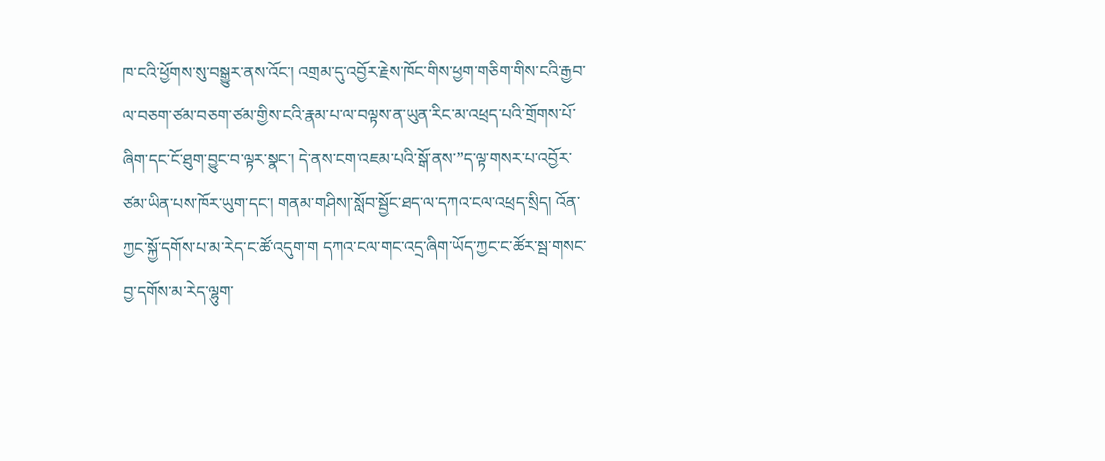ཁ་ངའི་ཕྱོགས་སུ་བསྒྱུར་ནས་འོང་། འགྲམ་དུ་འབྱོར་རྗེས་ཁོང་གིས་ཕྱག་གཅིག་གིས་ངའི་རྒྱབ་ལ་བཅག་ཙམ་བཅག་ཙམ་གྱིས་ངའི་རྣམ་པ་ལ་བལྟས་ན་ཡུན་རིང་མ་འཕྲད་པའི་གྲོགས་པོ་ཞིག་དང་ངོ་ཐུག་བྱུང་བ་ལྟར་སྣང་། དེ་ནས་ངག་འཇམ་པའི་སྒོ་ནས་”ད་ལྟ་གསར་པ་འབྱོར་ཙམ་ཡིན་པས་ཁོར་ཡུག་དང་། གནམ་གཤིས།་སློབ་སྦྱོང་ཐད་ལ་དཀའ་ངལ་འཕྲད་སྲིད། འོན་ཀྱང་སྐྱོ་དགོས་པ་མ་རེད་ང་ཚོ་འདུག་ག དཀའ་ངལ་གང་འདྲ་ཞིག་ཡོད་ཀྱང་ང་ཚོར་སྦ་གསང་བྱ་དགོས་མ་རེད་ལྷུག་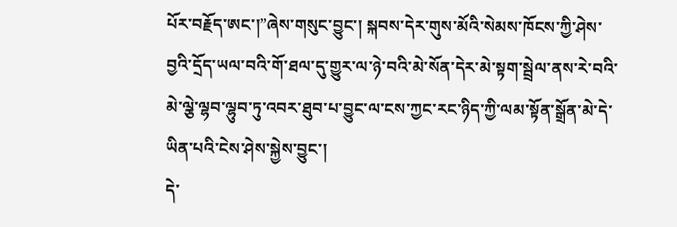པོར་བརྗོད་ཨང་།”ཞེས་གསུང་བྱུང་། སྐབས་དེར་གུས་མོའི་སེམས་ཁོངས་ཀྱི་ཤེས་བྱའི་དྲོད་ཡལ་བའི་གོ་ཐལ་དུ་གྱུར་ལ་ཉེ་བའི་མེ་སོན་དེར་མེ་སྟག་སྦྲེལ་ནས་རེ་བའི་མེ་ལྕེ་ལྷབ་ལྷུབ་ཏུ་འབར་ཐུབ་པ་བྱུང་ལ་ངས་ཀྱང་རང་ཉིད་ཀྱི་ལམ་སྟོན་སྒྲོན་མེ་དེ་ཡིན་པའི་ངེས་ཤེས་སྐྱེས་བྱུང་།
དེ་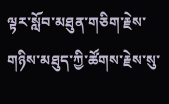ལྟར་སློབ་མཐུན་གཅིག་རྗེས་གཉིས་མཐུད་ཀྱི་ཚོགས་རྗེས་སུ་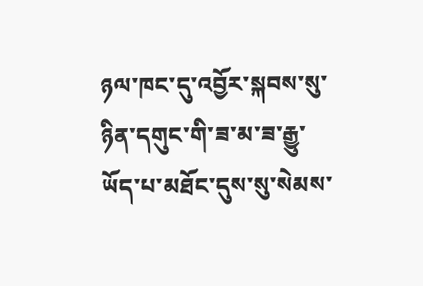ཉལ་ཁང་དུ་འབྱོར་སྐབས་སུ་ཉིན་དགུང་གི་ཟ་མ་ཟ་རྒྱུ་ཡོད་པ་མཐོང་དུས་སུ་སེམས་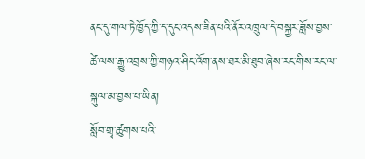ནང་དུ་གལ་ཏེ་ཁྱོད་ཀྱི་ད་དུང་འདས་ཟིན་པའི་ནོར་འཁྲུལ་དེ་བསྐྱར་ཟློས་བྱས་ཚེ་ལས་རྒྱུ་འབྲས་ཀྱི་གཉའ་ཤིང་འོག་ནས་ཐར་མི་ཐུབ་ཞེས་རང་གིས་རང་ལ་སྐུལ་མ་བྱས་པ་ཡིན།
སློབ་གྲྭ་ཚུགས་པའི་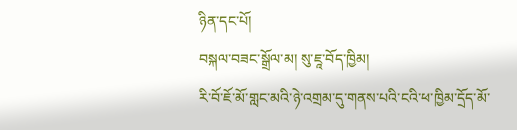ཉིན་དང་པོ།
བསྐལ་བཟང་སྒྲོལ་མ། སུ་ཇཱ་བོད་ཁྱིམ།
རི་བོ་ཇོ་མོ་གླང་མའི་ཉེ་འགྲམ་དུ་གནས་པའི་ངའི་ཕ་ཁྱིམ་དྲོད་མོ་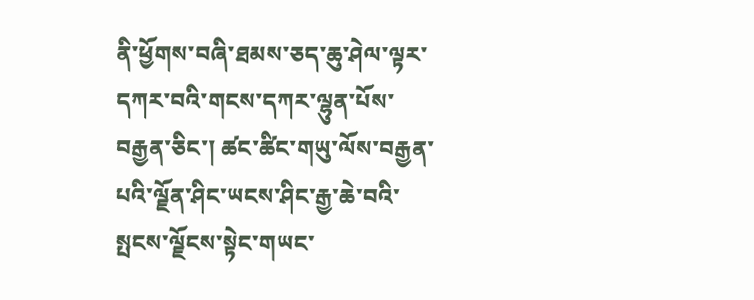ནི་ཕྱོགས་བཞི་ཐམས་ཅད་ཆུ་ཤེལ་ལྟར་དཀར་བའི་གངས་དཀར་ལྷུན་པོས་བརྒྱན་ཅིང་། ཚང་ཚིང་གཡུ་ལོས་བརྒྱན་པའི་ལྗོན་ཤིང་ཡངས་ཤིང་རྒྱ་ཆེ་བའི་སྤངས་ལྗོངས་སྟེང་གཡང་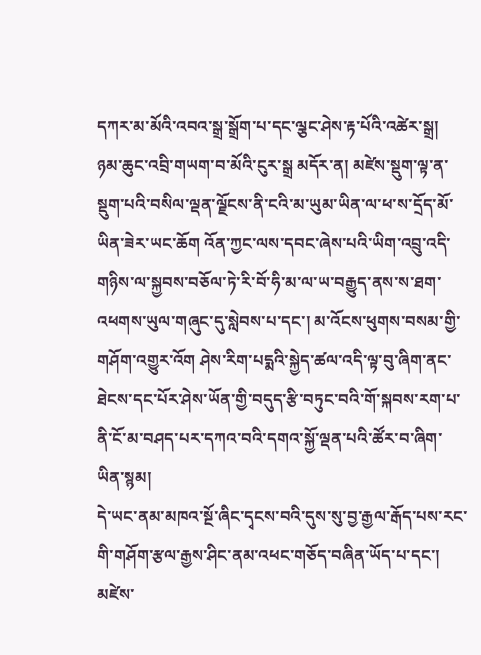དཀར་མ་མོའི་འབའ་སྒྲ་སྒྲོག་པ་དང་ལྕང་ཤེས་རྟ་པོའི་འཚེར་སྒྲ། ཉམ་ཆུང་འབྲི་གཡག་བ་མོའི་ངུར་སྒྲ མདོར་ན། མཛེས་སྡུག་ལྟ་ན་སྡུག་པའི་བསིལ་ལྡན་ལྗོངས་ནི་ངའི་མ་ཡུམ་ཡིན་ལ་ཕ་ས་དྲོད་མོ་ཡིན་ཟེར་ཡང་ཆོག འོན་ཀྱང་ལས་དབང་ཞེས་པའི་ཡིག་འབྲུ་འདི་གཉིས་ལ་སྐྱབས་བཅོལ་ཏེ་རི་བོ་ཧི་མ་ལ་ཡ་བརྒྱུད་ནས་ས་ཐག་འཕགས་ཡུལ་གཞུང་དུ་སླེབས་པ་དང་། མ་འོངས་ཕུགས་བསམ་གྱི་གཤོག་འགྱུར་འོག ཤེས་རིག་པདྨའི་སྐྱེད་ཚལ་འདི་ལྟ་བུ་ཞིག་ནང་ཐེངས་དང་པོར་ཤེས་ཡོན་གྱི་བདུད་རྩི་བཏུང་བའི་གོ་སྐབས་རག་པ་ནི་ངོ་མ་བཤད་པར་དཀའ་བའི་དགའ་སྐྱོ་ལྡན་པའི་ཚོར་བ་ཞིག་ཡིན་སྙམ།
དེ་ཡང་ནམ་མཁའ་སྔོ་ཞིང་དྭངས་བའི་དུས་སུ་བྱ་རྒྱལ་རྒོད་པས་རང་གི་གཤོག་རྩལ་རྒྱས་ཤིང་ནམ་འཕང་གཅོད་བཞིན་ཡོད་པ་དང་། མཛེས་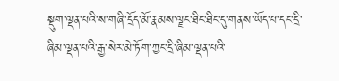སྡུག་ལྡན་པའི་ས་གཞི་དྲོད་མོ་རྣམས་ལྗང་ཐིང་ཐིང་དུ་གནས་ཡོད་པ་དང་དྲི་ཞིམ་ལྡན་པའི་རྒྱ་སེར་མེ་ཏོག་ཀྱང་དྲི་ཞིམ་ལྡན་པའི་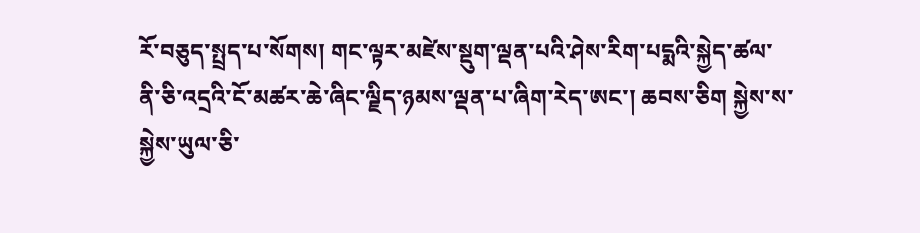རོ་བཅུད་སྤྲད་པ་སོགས། གང་ལྟར་མཛེས་སྡུག་ལྡན་པའི་ཤེས་རིག་པདྨའི་སྐྱེད་ཚལ་ནི་ཅི་འདྲའི་ངོ་མཚར་ཆེ་ཞིང་ལྗིད་ཉམས་ལྡན་པ་ཞིག་རེད་ཨང་། ཆབས་ཅིག སྐྱེས་ས་སྐྱེས་ཡུལ་ཅི་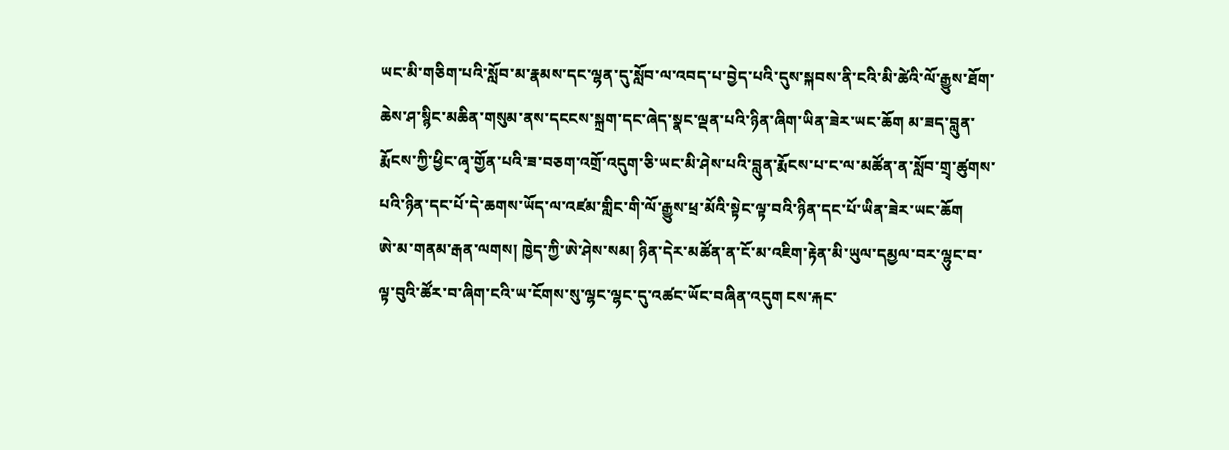ཡང་མི་གཅིག་པའི་སློབ་མ་རྣམས་དང་ལྷན་དུ་སློབ་ལ་འབད་པ་བྱེད་པའི་དུས་སྐབས་ནི་ངའི་མི་ཚེའི་ལོ་རྒྱུས་ཐོག་ཆེས་ཤ་སྙིང་མཆིན་གསུམ་ནས་དངངས་སྐྲག་དང་ཞེད་སྣང་ལྡན་པའི་ཉིན་ཞིག་ཡིན་ཟེར་ཡང་ཆོག མ་ཟད་བླུན་རྨོངས་ཀྱི་ཕྱིང་ཞྭ་གྱོན་པའི་ཟ་བཅག་འགྲོ་འདུག་ཅི་ཡང་མི་ཤེས་པའི་བླུན་རྨོངས་པ་ང་ལ་མཚོན་ན་སློབ་གྲྭ་ཚུགས་པའི་ཉིན་དང་པོ་དེ་ཆགས་ཡོད་ལ་འཛམ་གླིང་གི་ལོ་རྒྱུས་ཕྲ་མོའི་སྟེང་ལྟ་བའི་ཉིན་དང་པོ་ཡིན་ཟེར་ཡང་ཆོག
ཨེ་མ་གནམ་རྒན་ལགས། ཁྱེད་ཀྱི་ཨེ་ཤེས་སམ། ཉིན་དེར་མཚོན་ན་ངོ་མ་འཇིག་རྟེན་མི་ཡུལ་དམྱལ་བར་ལྷུང་བ་ལྟ་བུའི་ཚོར་བ་ཞིག་ངའི་ཡ་ངོགས་སུ་ལྷང་ལྷང་དུ་འཚང་ཡོང་བཞིན་འདུག ངས་རྐང་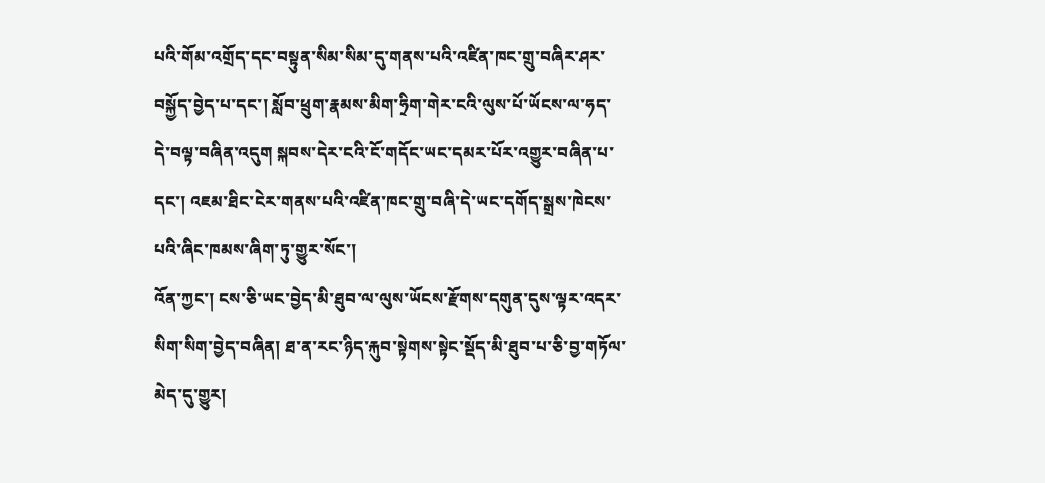པའི་གོམ་འགྲོད་དང་བསྟུན་སིམ་སིམ་དུ་གནས་པའི་འཛིན་ཁང་གྲུ་བཞིར་ཤར་བསྐྱོད་བྱེད་པ་དང་། སློབ་ཕྲུག་རྣམས་མིག་ཧྲིག་གེར་ངའི་ལུས་པོ་ཡོངས་ལ་ཧད་དེ་བལྟ་བཞིན་འདུག སྐབས་དེར་ངའི་ངོ་གདོང་ཡང་དམར་པོར་འགྱུར་བཞིན་པ་དང་། འཇམ་ཐིང་ངེར་གནས་པའི་འཛིན་ཁང་གྲུ་བཞི་དེ་ཡང་དགོད་སྒྲས་ཁེངས་པའི་ཞིང་ཁམས་ཞིག་ཏུ་གྱུར་སོང་།
འོན་ཀྱང་། ངས་ཅི་ཡང་བྱེད་མི་ཐུབ་ལ་ལུས་ཡོངས་རྫོགས་དགུན་དུས་ལྟར་འདར་སིག་སིག་བྱེད་བཞིན། ཐ་ན་རང་ཉིད་རྐུབ་སྟེགས་སྟེང་སྡོད་མི་ཐུབ་པ་ཅི་བྱ་གཏོལ་མེད་དུ་གྱུར།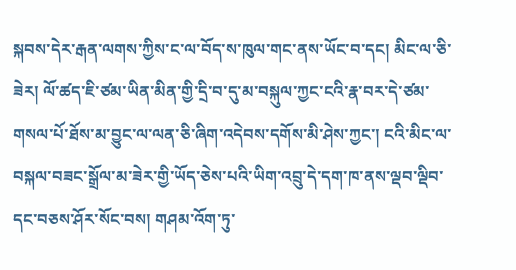སྐབས་དེར་རྒན་ལགས་ཀྱིས་ང་ལ་བོད་ས་ཁུལ་གང་ནས་ཡོང་བ་དང། མིང་ལ་ཅི་ཟེར། ལོ་ཚད་ཇི་ཙམ་ཡིན་མིན་གྱི་དྲི་བ་དུ་མ་བསྐུལ་ཀྱང་ངའི་རྣ་བར་དེ་ཙམ་གསལ་པོ་ཐོས་མ་བྱུང་ལ་ལན་ཅི་ཞིག་འདེབས་དགོས་མི་ཤེས་ཀྱང་། ངའི་མིང་ལ་བསྐལ་བཟང་སྒྲོལ་མ་ཟེར་གྱི་ཡོད་ཅེས་པའི་ཡིག་འབྲུ་དེ་དག་ཁ་ནས་ལྡབ་ལྡིབ་དང་བཅས་ཤོར་སོང་བས། གཤམ་འོག་ཏུ་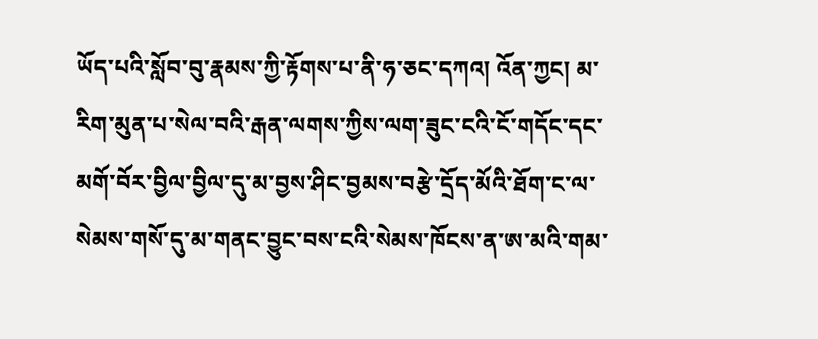ཡོད་པའི་སློབ་བུ་རྣམས་ཀྱི་རྟོགས་པ་ནི་ཧ་ཅང་དཀའ། འོན་ཀྱང། མ་རིག་མུན་པ་སེལ་བའི་རྒན་ལགས་ཀྱིས་ལག་ཟུང་ངའི་ངོ་གདོང་དང་མགོ་བོར་བྱིལ་བྱིལ་དུ་མ་བྱས་ཤིང་བྱམས་བརྩེ་དྲོད་མོའི་ཐོག་ང་ལ་སེམས་གསོ་དུ་མ་གནང་བྱུང་བས་ངའི་སེམས་ཁོངས་ན་ཨ་མའི་གམ་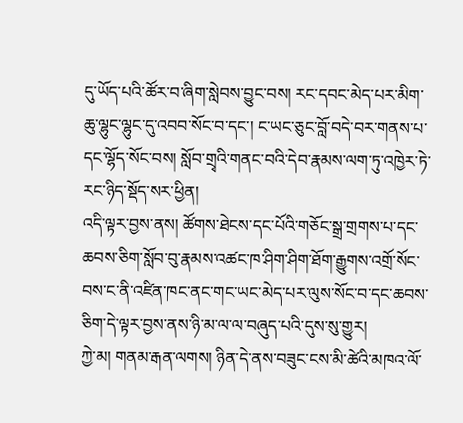དུ་ཡོད་པའི་ཚོར་བ་ཞིག་སླེབས་བྱུང་བས། རང་དབང་མེད་པར་མིག་ཆུ་ལྷུང་ལྷུང་དུ་འབབ་སོང་བ་དང་། ང་ཡང་ཅུང་བློ་བདེ་བར་གནས་པ་དང་ལྷོད་སོང་བས། སློབ་གྲྭའི་གནང་བའི་དེབ་རྣམས་ལག་ཏུ་འཁྱེར་ཏེ་རང་ཉིད་སྡོད་སར་ཕྱིན།
འདི་ལྟར་བྱས་ནས། ཚོགས་ཐེངས་དང་པོའི་གཅོང་སྒྲ་གྲགས་པ་དང་ཆབས་ཅིག་སློབ་བུ་རྣམས་འཚང་ཁ་ཤིག་ཤིག་ཐོག་རྒྱུགས་འགྲོ་སོང་བས་ང་ནི་འཛིན་ཁང་ནང་གང་ཡང་མེད་པར་ལུས་སོང་བ་དང་ཆབས་ཅིག་དེ་ལྟར་བྱས་ནས་ཉི་མ་ལ་ལ་བཞུད་པའི་དུས་སུ་གྱུར།
ཀྱེ་མ། གནམ་རྒན་ལགས། ཉིན་དེ་ནས་བཟུང་ངས་མི་ཚེའི་མཁའ་ལོ་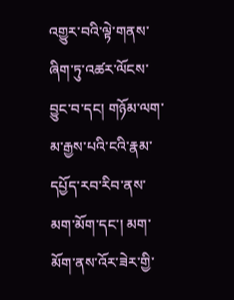འགྱུར་བའི་ལྟེ་གནས་ཞིག་ཏུ་འཚར་ལོངས་བྱུང་བ་དང། གཉོམ་ལག་མ་རྒྱས་པའི་ངའི་རྣམ་དཔྱོད་རབ་རིབ་ནས་མག་མོག་དང་། མག་མོག་ནས་འོར་ཟེར་གྱི་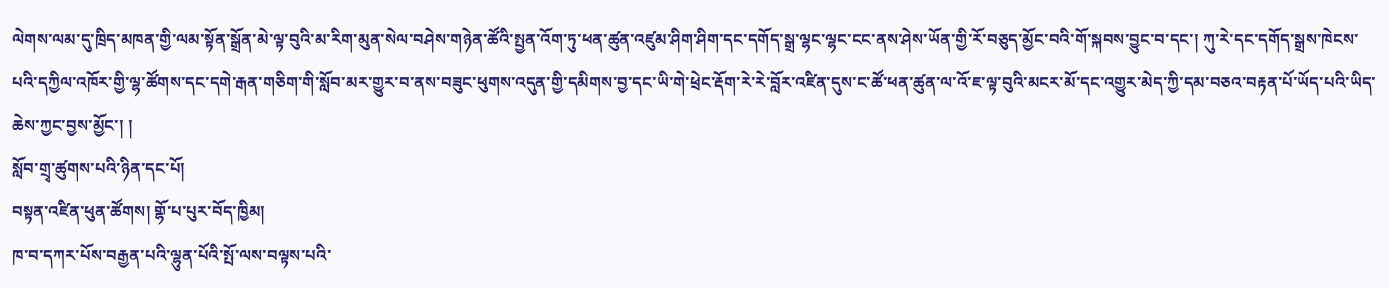ལེགས་ལམ་དུ་ཁྲིད་མཁན་གྱི་ལམ་སྟོན་སྒྲོན་མེ་ལྟ་བུའི་མ་རིག་མུན་སེལ་བཤེས་གཉེན་ཚོའི་སྤྱན་འོག་ཏུ་ཕན་ཚུན་འཛུམ་ཤིག་ཤིག་དང་དགོད་སྒྲ་ལྷང་ལྷང་ངང་ནས་ཤེས་ཡོན་གྱི་རོ་བཅུད་མྱོང་བའི་གོ་སྐབས་བྱུང་བ་དང་། ཀུ་རེ་དང་དགོད་སྒྲས་ཁེངས་པའི་དཀྱིལ་འཁོར་གྱི་ལྷ་ཚོགས་དང་དགེ་རྒན་གཅིག་གི་སློབ་མར་གྱུར་བ་ནས་བཟུང་ཕུགས་འདུན་གྱི་དམིགས་བྱ་དང་ཡི་གེ་ཕྲེང་རྡོག་རེ་རེ་བློར་འཛིན་དུས་ང་ཚོ་ཕན་ཚུན་ལ་འོ་ཇ་ལྟ་བུའི་མངར་མོ་དང་འགྱུར་མེད་ཀྱི་དམ་བཅའ་བརྟན་པོ་ཡོད་པའི་ཡིད་ཆེས་ཀྱང་བྱས་མྱོང་། །
སློབ་གྲྭ་ཚུགས་པའི་ཉིན་དང་པོ།
བསྟན་འཛིན་ཕུན་ཚོགས། གྷོ་པ་པུར་བོད་ཁྱིམ།
ཁ་བ་དཀར་པོས་བརྒྱན་པའི་ལྷུན་པོའི་སྤོ་ལས་བལྟས་པའི་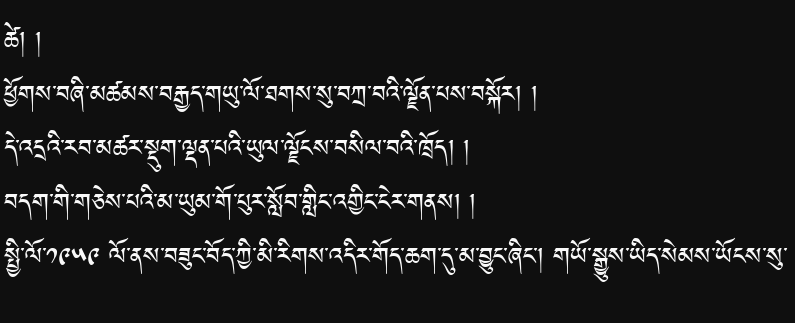ཚེ། །
ཕྱོགས་བཞི་མཚམས་བརྒྱད་གཡུ་ལོ་ཐགས་སུ་བཀྲ་བའི་ལྗོན་པས་བསྐོར། །
དེ་འདྲའི་རབ་མཚར་སྡུག་ལྡན་པའི་ཡུལ་ལྗོངས་བསིལ་བའི་ཁྲོད། །
བདག་གི་གཅེས་པའི་མ་ཡུམ་གོ་པུར་སློབ་གླིང་འགྱིང་ངེར་གནས། །
སྤྱི་ལོ་༡༩༥༩ ལོ་ནས་བཟུང་བོད་ཀྱི་མི་རིགས་འདིར་གོད་ཆག་དུ་མ་བྱུང་ཞིང་། གཡོ་སྒྱུས་ཡིད་སེམས་ཡོངས་སུ་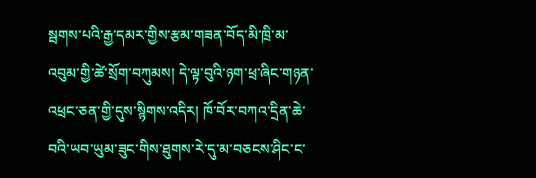སྦགས་པའི་རྒྱ་དམར་གྱིས་རྩམ་གཟན་བོད་མི་ཁྲི་མ་འབུམ་གྱི་ཚེ་སྲོག་བཀུམས། དེ་ལྟ་བུའི་ཉག་ཕྲ་ཞིང་གཉན་འཕྲང་ཅན་གྱི་དུས་སྙིགས་འདིར། ཁོ་བོར་བཀའ་དྲིན་ཆེ་བའི་ཡབ་ཡུམ་ཟུང་གིས་ཐུགས་རེ་དུ་མ་བཅངས་ཤིང་ང་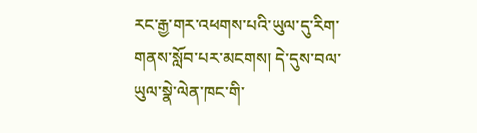རང་རྒྱ་གར་འཕགས་པའི་ཡུལ་དུ་རིག་གནས་སློབ་པར་མངགས། དེ་དུས་བལ་ཡུལ་སྣེ་ལེན་ཁང་གི་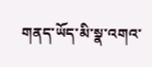གནད་ཡོད་མི་སྣ་འགའ་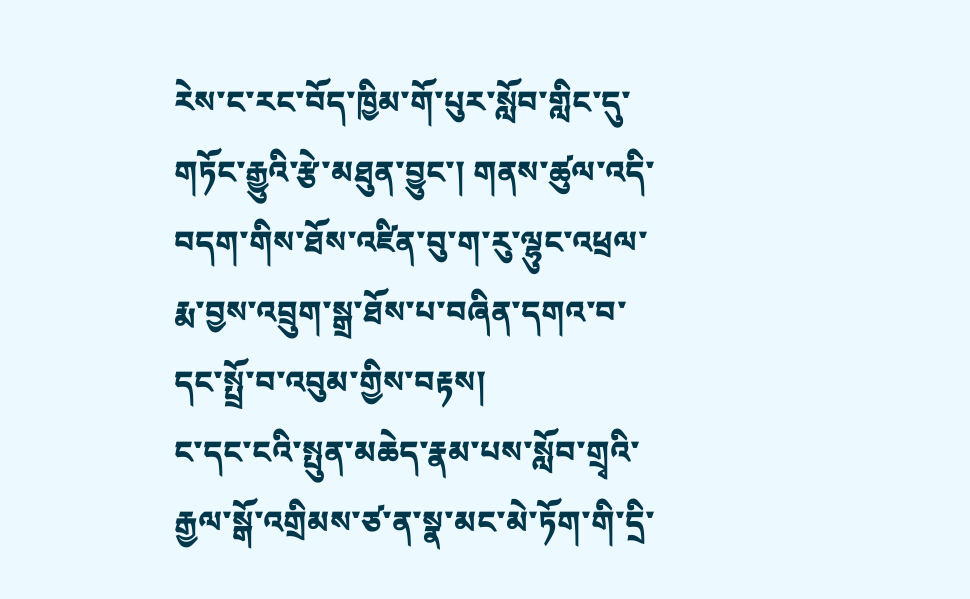རེས་ང་རང་བོད་ཁྱིམ་གོ་པུར་སློབ་གླིང་དུ་གཏོང་རྒྱུའི་རྩེ་མཐུན་བྱུང་། གནས་ཚུལ་འདི་བདག་གིས་ཐོས་འཛིན་བུ་ག་རུ་ལྷུང་འཕྲལ་རྨ་བྱས་འབྲུག་སྒྲ་ཐོས་པ་བཞིན་དགའ་བ་དང་སྤྲོ་བ་འབུམ་གྱིས་བརྟས།
ང་དང་ངའི་སྤུན་མཆེད་རྣམ་པས་སློབ་གྲྭའི་རྒྱལ་སྒོ་འགྲིམས་ཙ་ན་སྣ་མང་མེ་ཏོག་གི་དྲི་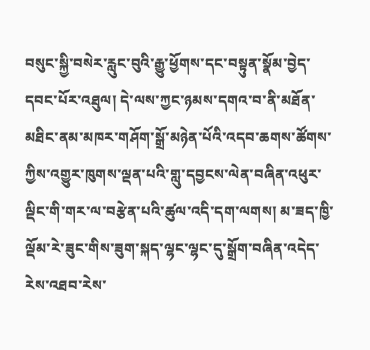བསུང་སྐྱི་བསེར་རླུང་བུའི་རྒྱུ་ཕྱོགས་དང་བསྟུན་སྣོམ་བྱེད་དབང་པོར་འཐུལ། དེ་ལས་ཀྱང་ཉམས་དགའ་བ་ནི་མཐོན་མཐིང་ནམ་མཁར་གཤོག་སྒྲོ་མཉེན་པོའི་འདབ་ཆགས་ཚོགས་ཀྱིས་འགྱུར་ཁུགས་ལྡན་པའི་གླུ་དབྱངས་ལེན་བཞིན་འཕུར་ལྡིང་གི་གར་ལ་བརྩེན་པའི་ཚུལ་འདི་དག་ལགས། མ་ཟད་ཁྱི་ལྡོམ་རེ་ཟུང་གིས་ཟུག་སྐད་ལྷང་ལྷང་དུ་སྒྲོག་བཞིན་འདེད་རེས་འཐབ་རེས་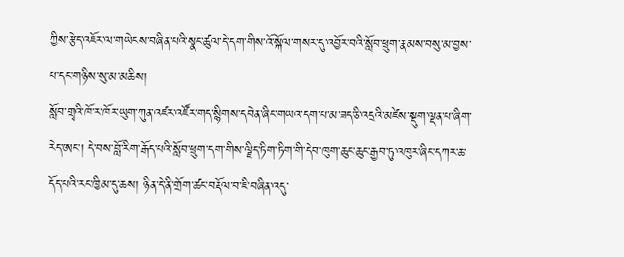ཀྱིས་རྩེད་འཇོར་ལ་གཡེངས་བཞིན་པའི་སྣང་ཚུལ་དེ་དག་གིས་འོ་སྐོལ་གསར་དུ་འབྱོར་བའི་སློབ་ཕྲུག་རྣམས་བསུ་མ་བྱས་པ་དང་གཉིས་སུ་མ་མཆིས།
སློབ་གྲྭའི་ཁོ་ར་ཁོར་ཡུག་ཀུན་འཛར་འཛོར་གད་སྙིགས་དབེན་ཞིང་གཡའ་དག་པ་མ་ཟད་ཅི་འདྲའི་མཛེས་སྡུག་ལྡན་པ་ཞིག་རེད་ཨང་། དེ་བས་བློ་རིག་རྒོད་པའི་སློབ་ཕྲུག་དག་གིས་ལྗིད་ཏིག་ཏིག་གི་དེབ་ཁུག་ཆུང་ཆུང་རྒྱབ་ཏུ་འཁུར་ཞིང་དཀར་ཆ་དོད་པའི་རང་ཁྱིམ་དུ་ཆས། ཉིན་དེ་ནི་གྲོག་ཚང་བརྡོལ་བ་ཇི་བཞིན་འདུ་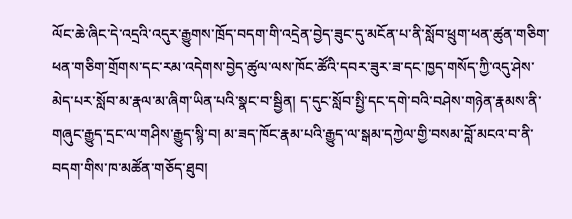ལོང་ཆེ་ཞིང་དེ་འདྲའི་འདུར་རྒྱུགས་ཁྲོད་བདག་གི་འདྲེན་བྱེད་ཟུང་དུ་མངོན་པ་ནི་སློབ་ཕྲུག་ཕན་ཚུན་གཅིག་ཕན་གཅིག་གྲོགས་དང་རམ་འདེགས་བྱེད་ཚུལ་ལས་ཁོང་ཚོའི་དབར་ཟུར་ཟ་དང་ཁྱད་གསོད་ཀྱི་འདུ་ཤེས་མེད་པར་སློབ་མ་རྣལ་མ་ཞིག་ཡིན་པའི་སྣང་བ་སྦྱིན། ད་དུང་སློབ་སྤྱི་དང་དགེ་བའི་བཤེས་གཉེན་རྣམས་ནི་གཞུང་རྒྱུད་དྲང་ལ་གཤིས་རྒྱུད་སྙི་བ། མ་ཟད་ཁོང་རྣམ་པའི་རྒྱུད་ལ་སྒམ་དཀྱེལ་གྱི་བསམ་བློ་མངའ་བ་ནི་བདག་གིས་ཁ་མཚོན་གཅོད་ཐུབ།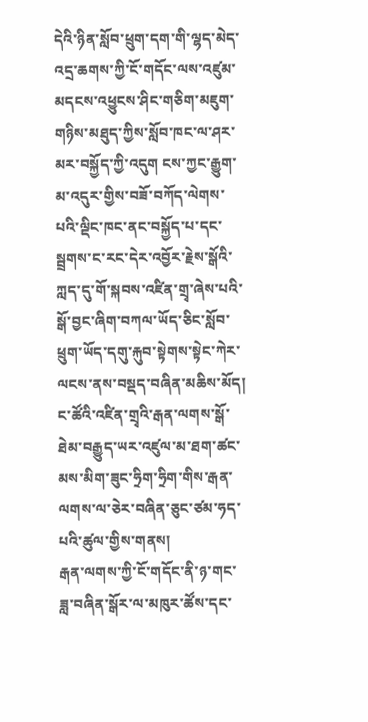དེའི་ཉིན་སློབ་ཕྲུག་དག་གི་ལྷད་མེད་འདྲ་ཆགས་ཀྱི་ངོ་གདོང་ལས་འཛུམ་མདངས་འཕྱུངས་ཤིང་གཅིག་མཇུག་གཉིས་མཐུད་ཀྱིས་སློབ་ཁང་ལ་ཤར་མར་བསྐྱོད་ཀྱི་འདུག ངས་ཀྱང་རྒྱུག་མ་འདུར་གྱིས་བཟོ་བཀོད་ལེགས་པའི་ལྡིང་ཁང་ནང་བསྐྱོད་པ་དང་སྦྲགས་ང་རང་དེར་འབྱོར་རྗེས་སྒོའི་ཀླད་དུ་གོ་སྐབས་འཛིན་གྲྭ་ཞེས་པའི་སྒོ་བྱང་ཞིག་བཀལ་ཡོད་ཅིང་སློབ་ཕྲུག་ཡོད་དགུ་རྐུབ་སྟེགས་སྟེང་ཀེར་ལངས་ནས་བསྡད་བཞིན་མཆིས་མོད། ང་ཚོའི་འཛིན་གྲྭའི་རྒན་ལགས་སྒོ་ཐེམ་བརྒྱུད་ཡར་འཛུལ་མ་ཐག་ཚང་མས་མིག་ཟུང་ཧྲིག་ཧྲིག་གིས་རྒན་ལགས་ལ་ཅེར་བཞིན་ཅུང་ཙམ་ཧད་པའི་ཚུལ་གྱིས་གནས།
རྒན་ལགས་ཀྱི་ངོ་གདོང་ནི་ཉ་གང་ཟླ་བཞིན་སྒོར་ལ་མཁུར་ཚོས་དང་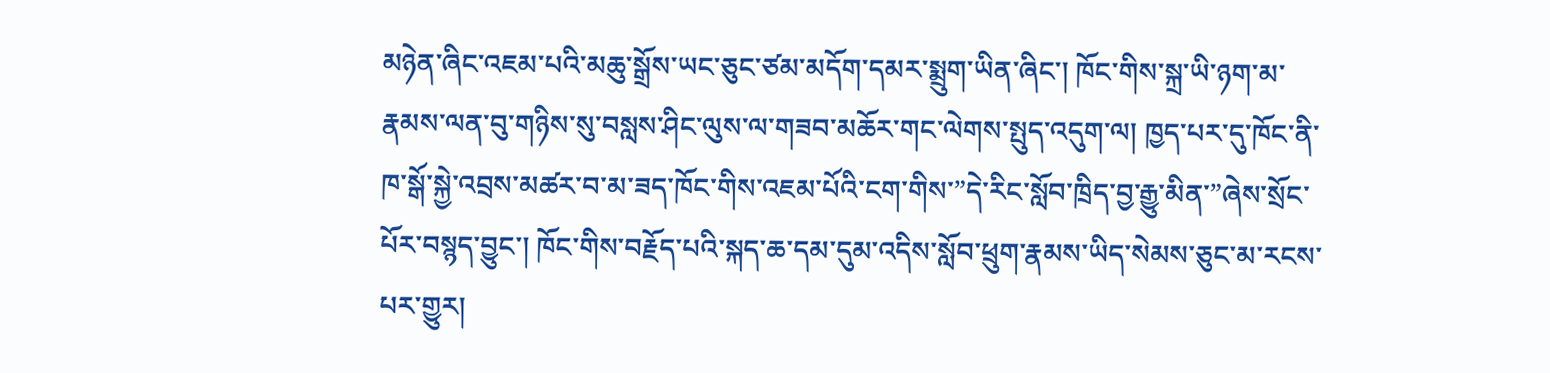མཉེན་ཞིང་འཇམ་པའི་མཆུ་སྒྲོས་ཡང་ཅུང་ཙམ་མདོག་དམར་སྨྲུག་ཡིན་ཞིང་། ཁོང་གིས་སྐྲ་ཡི་ཉག་མ་རྣམས་ལན་བུ་གཉིས་སུ་བསླས་ཤིང་ལུས་ལ་གཟབ་མཆོར་གང་ལེགས་སྤུད་འདུག་ལ། ཁྱད་པར་དུ་ཁོང་ནི་ཁ་སྒོ་སྐྱེ་འབྲས་མཚར་བ་མ་ཟད་ཁོང་གིས་འཇམ་པོའི་ངག་གིས་”དེ་རིང་སློབ་ཁྲིད་བྱ་རྒྱུ་མིན་”ཞེས་སྲོང་པོར་བསྙད་བྱུང་། ཁོང་གིས་བརྗོད་པའི་སྐད་ཆ་དམ་དུམ་འདིས་སློབ་ཕྲུག་རྣམས་ཡིད་སེམས་ཅུང་མ་རངས་པར་གྱུར།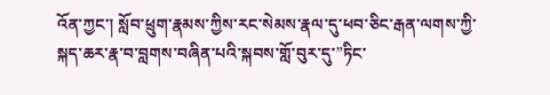འོན་ཀྱང་། སློབ་ཕྲུག་རྣམས་ཀྱིས་རང་སེམས་རྣལ་དུ་ཕབ་ཅིང་རྒན་ལགས་ཀྱི་སྐད་ཆར་རྣ་བ་བླགས་བཞིན་པའི་སྐབས་གློ་བུར་དུ་”ཏིང་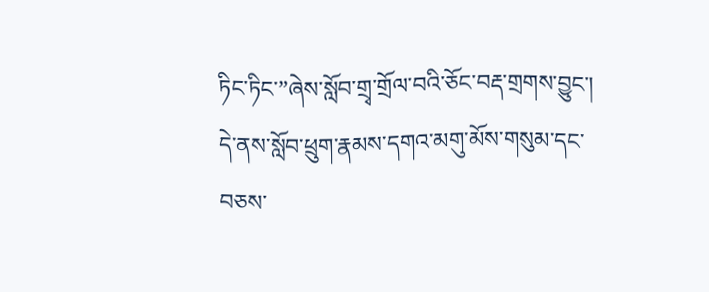ཏིང་ཏིང་”ཞེས་སློབ་གྲྭ་གྲོལ་བའི་ཅོང་བརྡ་གྲགས་བྱུང་།
དེ་ནས་སློབ་ཕྲུག་རྣམས་དགའ་མགུ་མོས་གསུམ་དང་བཅས་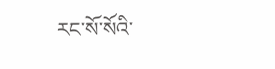རང་སོ་སོའི་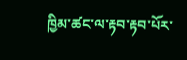ཁྱིམ་ཚང་ལ་རྟབ་རྟབ་པོར་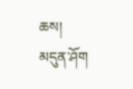ཆས།
མདུན་ཤོག